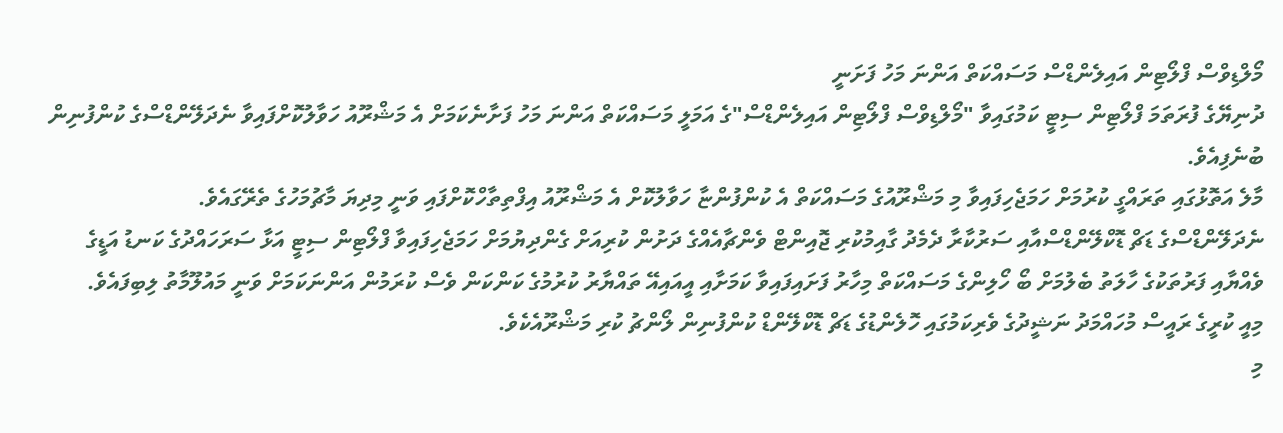މޯލްޑިވްސް ފްލޯޓިން އައިލެންޑްސް މަސައްކަތް އަންނަ މަހު ފަށަނީ
ދުނިޔޭގެ ފުރަތަމަ ފްލޯޓިން ސިޓީ ކަމުގައިވާ "މޯލްޑިވްސް ފްލޯޓިން އައިލެންޑްސް"ގެ އަމަލީ މަސައްކަތް އަންނަ މަހު ފަށާނެކަމަށް އެ މަޝްރޫއު ހަވާލުކޮށްފައިވާ ނެދަލޭންޑްސްގެ ކުންފުނިން ބުނެފިއެވެ.
މާލެ އަތޮޅުގައި ތަރައްގީ ކުރުމަށް ހަމަޖެހިފައިވާ މި މަޝްރޫއުގެ މަސައްކަތް އެ ކުންފުންޏާ ހަވާލުކޮށް އެ މަޝްރޫއު އިފްތިތާހްކޮށްފައި ވަނީ މިދިޔަ މާޗުމަހުގެ ތެރޭގައެވެ.
ނެދަލޭންޑްސްގެ ޑަޗް ޑޮކްލޭންޑްސްއާއި ސަރުކާރާ ދެމެދު ގާއިމުކުރި ޖޮއިންޓް ވެންޗާއެއްގެ ދަށުން ކުރިއަށް ގެންދިޔުމަށް ހަމަޖެހިފައިވާ ފްލޯޓިން ސިޓީ އަޅާ ސަރަހައްދުގެ ކަނޑު އަޑީގެ ވެއްޔާއި ފަރުތަކުގެ ހާލަތު ބެލުމަށް ބޯ ހޯލިންގެ މަސައްކަތް މިހާރު ފަށައިފައިވާ ކަމަށާއި އީއައިއޭ ތައްޔާރު ކުރުމުގެ ކަންކަން ވެސް ކުރަމުން އަންނަކަމަށް ވަނީ މައުލޫމާތު ލިބިފައެވެ.
މިއީ ކުރީގެ ރައީސް މުހައްމަދު ނަޝީދުގެ ވެރިކަމުގައި ހޮލެންޑުގެ ޑަޗް ޑޮކްލޭންޑް ކުންފުނިން ލޯންޗު ކުރި މަޝްރޫއެކެވެ.
މި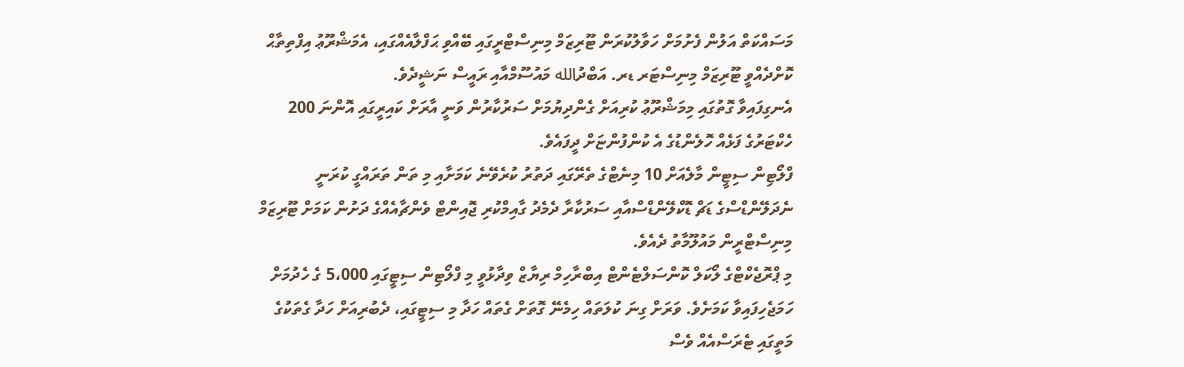މަސައްކަތް އަލުން ފެށުމަށް ހަވާލުކުރަން ޓޫރިޒަމް މިނިސްޓްރީގައި ބޭއްވި ޙަފްލާއެއްގައި، އެމަޝްރޫޢު އިފްތިތާޙް ކޮށްދެއްވީ ޓޫރިޒަމް މިނިސްޓަރ ޑރ. އަބްދުالله މައުސޫމްއާއި ރައީސް ނަޝީދެވެ.
އެނގިފައިވާ ގޮތުގައި މިމަޝްރޫޢު ކުރިއަށް ގެންދިޔުމަށް ސަރުކާރުން ވަނީ އާރަށް ކައިރީގައި އޮންނަ 200 ހެކްޓަރުގެ ފަޅެއް ހޮލެންޑުގެ އެ ކުންފުންޏަށް ދީފައެވެ.
ފްލޯޓިން ސިޓީން މާލެއަށް 10 މިނެޓްގެ ތެރޭގައި ދަތުރު ކުރެވޭނެ ކަމަށާއި މި ތަން ތަރައްގީ ކުރަނީ ނެދަލޭންޑްސްގެ ޑަޗް ޑޮކްލޭންޑްސްއާއި ސަރުކާރާ ދެމެދު ގާއިމްކުރި ޖޮއިންޓް ވެންޗާއެއްގެ ދަށުން ކަމަށް ޓޫރިޒަމް މިނިސްޓްރީން މައުލޫމާތު ދެއެވެ.
މި ޕްރޮޖެކްޓްގެ ލޯކަލް ކޮންސަލްޓެންޓް އިބްރާހިމް ރިޔާޒް ވިދާޅުވީ މި ފްލޯޓިން ސިޓީގައި 5،000 ގެ ހެދުމަށް ހަމަޖެހިފައިވާ ކަމަށެވެ. ވަރަށް ގިނަ ކުލަތައް ހިމެނޭ ގޮތަށް ގެތައް ހަދާ މި ސިޓީގައި، ދެބުރިއަށް ހަދާ ގެތަކުގެ މަތީގައި ޓެރަސްއެއް ވެސް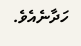ހަދާނެއެވެ.